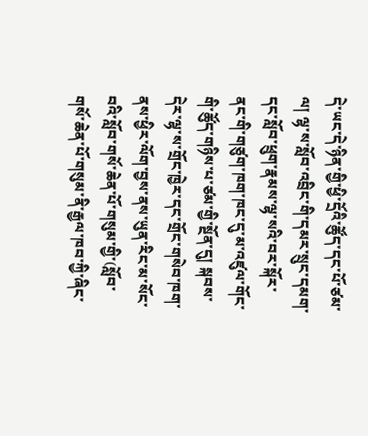དེ་ཡང་དེ་ཉིན་གྱི་ཕྱི་དྲོའི་ཚོུད་དང་པོ་ཙམ་ལ། ལྷ་ས་སློབ་འབྲིང་གི་དམར་སྲུང་དམག་དང་སློབ་ཕྲུག་རྣམས་ལྷ་སའི་བར་སྐོར་ནང་གི་གཙུག་ཁག་ཁང་དུ་མ་འཛུལ་གོང་གི་ཚོུད་གཉིས་པ་ཙམ་གྱི་སྔོན་དུ། སྐབས་དེར་ལྷ་ས་གྲོང་ཁྱེར་དང་གྲོང་གསེབ་ཁག་ནས་ཕྱིར་ལོག་བྱས་ནས་ཡུན་རིང་མ་སོང་བའི་སློབ་གསོ་ཆེན་པོ་གསུམ་གྱི་(སློབ་གསོ་ཆེན་པོ་གསུམ་ནི་རྒྱལ་ཁབ་ཀྱི་ཞིང་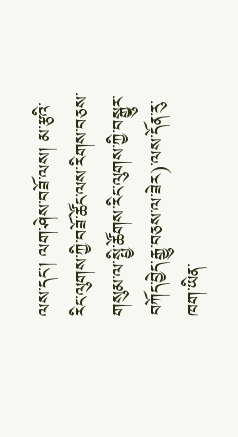ལས་དང་། ལག་ཤེས་བཟོ་ལས། མ་རྩའི་རིང་ལུགས་ཀྱི་བཟོ་ཚོང་ལས་རིགས་བཅས་གསུམ་ལ་སྤྱི་ཚོགས་རིང་ལུགས་ཀྱི་བསྒྱུར་བཀོད་བྱེད་རྒྱུ་བཅས་ལ་ཟེར)་ལས་དོན་རུ་ཁག་ཡིན་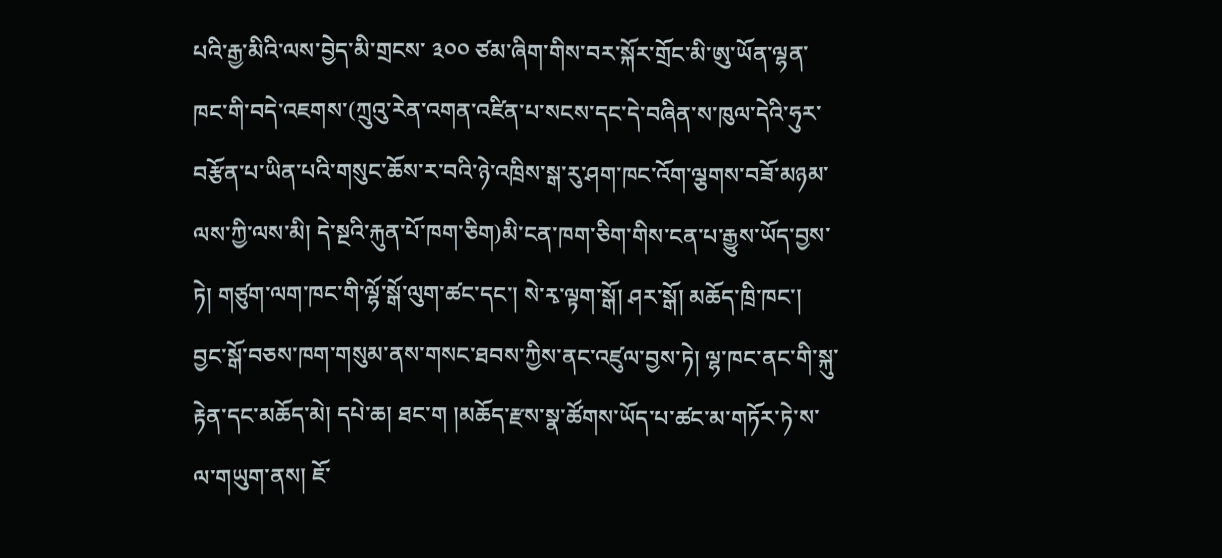པའི་རྒྱ་མིའི་ལས་བྱེད་མི་གྲངས་ ༣༠༠ ཙམ་ཞིག་གིས་བར་སྐོར་གྲོང་མི་ཨུ་ཡོན་ལྷན་ཁང་གི་བདེ་འཇགས་(ཀྲུའུ་རེན་འགན་འཛིན་པ་སངས་དང་དེ་བཞིན་ས་ཁུལ་དེའི་ཧུར་བརྩོན་པ་ཡིན་པའི་གསུང་ཆོས་ར་བའི་ཉེ་འཁྲིས་སྒ་རུ་ཤག་ཁང་འོག་ལྕགས་བཟོ་མཉམ་ལས་ཀྱི་ལས་མི། དེ་སྔའི་རྐུན་པོ་ཁག་ཅིག)མི་ངན་ཁག་ཅིག་གིས་ངན་པ་རྒྱུས་ཡོད་བྱས་ཏེ། གཙུག་ལག་ཁང་གི་ལྷོ་སྒོ་ལུག་ཚང་དང་། སེ་རྭ་ལྟག་སྒོ། ཤར་སྒོ། མཆོད་ཁྲི་ཁང་། བྱང་སྒོ་བཅས་ཁག་གསུམ་ནས་གསང་ཐབས་ཀྱིས་ནང་འཛུལ་བྱས་ཏེ། ལྷ་ཁང་ནང་གི་སྐུ་རྟེན་དང་མཆོད་མེ། དཔེ་ཆ། ཐང་ག །མཆོད་རྫས་སྣ་ཚོགས་ཡོད་པ་ཚང་མ་གཏོར་ཏེ་ས་ལ་གཡུག་ནས། ཇོ་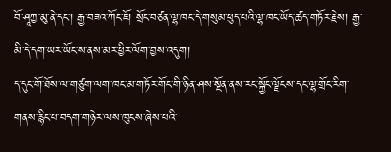བོ་ཤཱཀྱ་མུ་ནེ་དང་། རྒྱ་བཟའ་ཀོང་ཇོ། སྲོང་བཙན་ལྷ་ཁང་དེ་གསུམ་ཕུད་པའི་ལྷ་ཁང་ཡོད་ཚད་གཏོར་རྗེས། རྒྱ་མི་དེ་དག་ཡར་ཡོང་ས་ནས་མར་ཕྱིར་ལོག་བྱས་འདུག།
ད་དུང་གོ་ཐོས་ལ་གཙུག་ལག་ཁང་མ་གཏོར་གོང་གི་ཉིན་ཤས་སྔོན་ནས་རང་སྐྱོང་ལྗོངས་དང་ལྷ་གྲོང་རིག་གནས་རྙིང་པ་བདག་གཉེར་ལས་ཁུངས་ཞེས་པའི་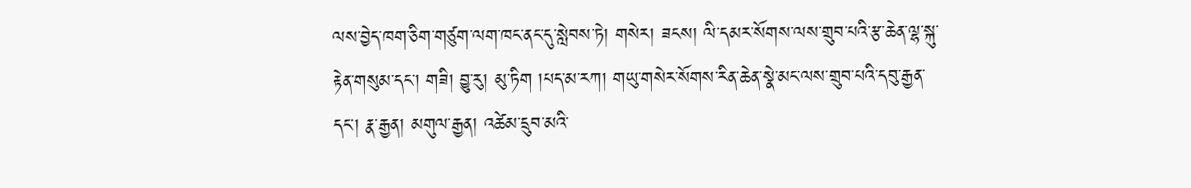ལས་བྱེད་ཁག་ཅིག་གཙུག་ལག་ཁང་ནང་དུ་སླེབས་ཏེ། གསེར། ཟངས། ལི་དམར་སོགས་ལས་གྲུབ་པའི་རྩ་ཆེན་ལྷ་སྐུ་རྟེན་གསུམ་དང་། གཟི། བྱུ་རུ། མུ་ཏིག །པད་མ་རཀ། གཡུ་གསེར་སོགས་རིན་ཆེན་སྣེ་མང་ལས་གྲུབ་པའི་དབུ་རྒྱན་དང་། རྣ་རྒྱན། མགུལ་རྒྱན། འཚེམ་དྲུབ་མའི་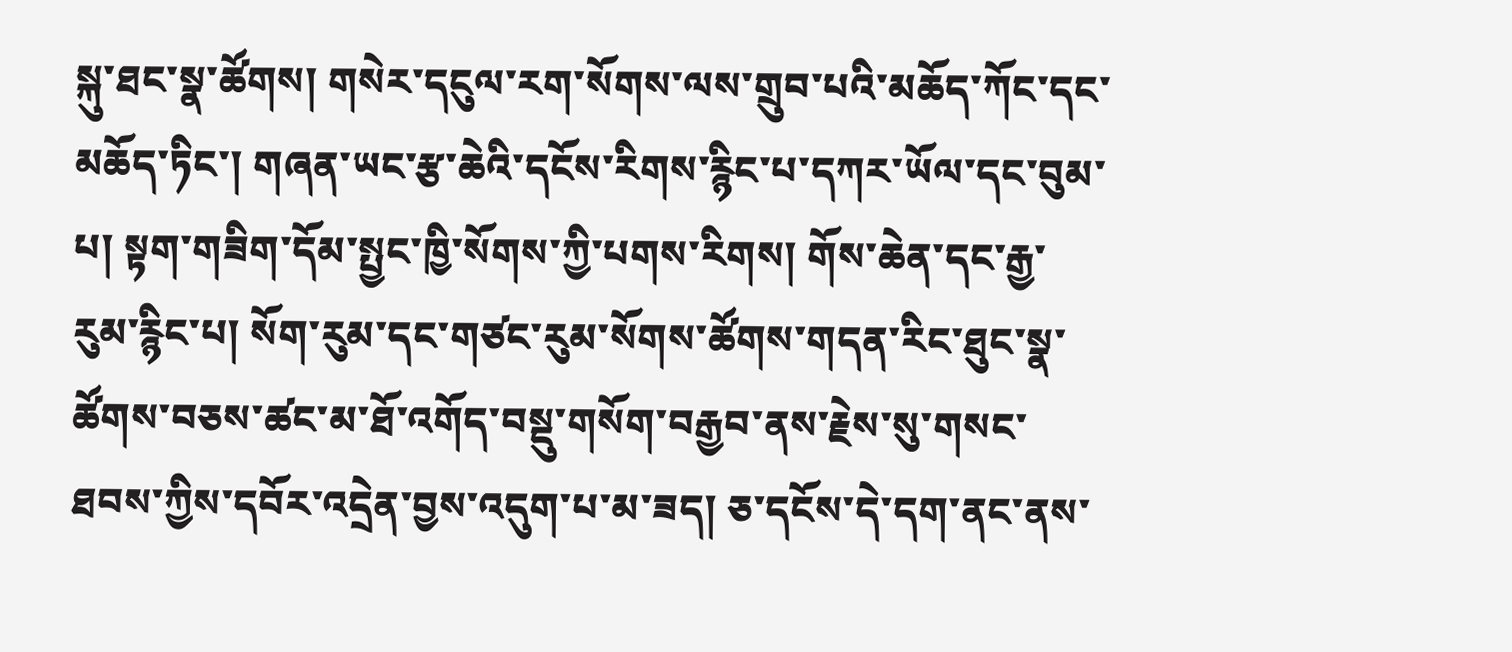སྐུ་ཐང་སྣ་ཚོགས། གསེར་དངུལ་རག་སོགས་ལས་གྲུབ་པའི་མཆོད་ཀོང་དང་མཆོད་ཏིང་། གཞན་ཡང་རྩ་ཆེའི་དངོས་རིགས་རྙིང་པ་དཀར་ཡོལ་དང་བུམ་པ། སྟག་གཟིག་དོམ་སྤྱང་ཁྱི་སོགས་ཀྱི་པགས་རིགས། གོས་ཆེན་དང་རྒྱ་རུམ་རྙིང་པ། སོག་རུམ་དང་གཙང་རུམ་སོགས་ཚོགས་གདན་རིང་ཐུང་སྣ་ཚོགས་བཅས་ཚང་མ་ཐོ་འགོད་བསྡུ་གསོག་བརྒྱབ་ནས་རྗེས་སུ་གསང་ཐབས་ཀྱིས་དབོར་འདྲེན་བྱས་འདུག་པ་མ་ཟད། ཅ་དངོས་དེ་དག་ནང་ནས་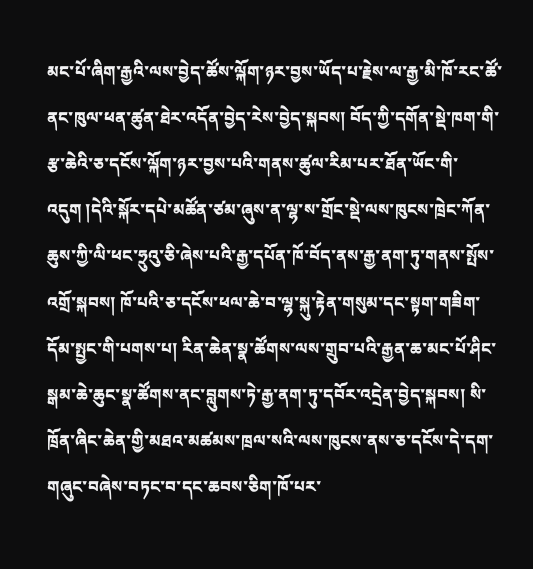མང་པོ་ཞིག་རྒྱའི་ལས་བྱེད་ཚོས་ལྐོག་ཉར་བྱས་ཡོད་པ་རྗེས་ལ་རྒྱ་མི་ཁོ་རང་ཚོ་ནང་ཁུལ་ཕན་ཚུན་ཐེར་འདོན་བྱེད་རེས་བྱེད་སྐབས། བོད་ཀྱི་དགོན་སྡེ་ཁག་གི་རྩ་ཆེའི་ཅ་དངོས་ལྐོག་ཉར་བྱས་པའི་གནས་ཚུལ་རིམ་པར་ཐོན་ཡོང་གི་འདུག །དེའི་སྐོར་དཔེ་མཚོན་ཙམ་ཞུས་ན་ལྷ་ས་གྲོང་སྡེ་ལས་ཁུངས་ཁྲེང་ཀོན་ཆུས་ཀྱི་ལི་ཕང་ཧྲུའུ་ཅི་ཞེས་པའི་རྒྱ་དཔོན་ཁོ་བོད་ནས་རྒྱ་ནག་ཏུ་གནས་སྤོས་འགྲོ་སྐབས། ཁོ་པའི་ཅ་དངོས་ཕལ་ཆེ་བ་ལྷ་སྐུ་རྟེན་གསུམ་དང་སྟག་གཟིག་དོམ་སྤྱང་གི་པགས་པ། རིན་ཆེན་སྣ་ཚོགས་ལས་གྲུབ་པའི་རྒྱན་ཆ་མང་པོ་ཤིང་སྒམ་ཆེ་ཆུང་སྣ་ཚོགས་ནང་བླུགས་ཏེ་རྒྱ་ནག་ཏུ་དབོར་འདྲེན་བྱེད་སྐབས། སི་ཁྲོན་ཞིང་ཆེན་གྱི་མཐའ་མཚམས་ཁྲལ་སའི་ལས་ཁུངས་ནས་ཅ་དངོས་དེ་དག་གཞུང་བཞེས་བཏང་བ་དང་ཆབས་ཅིག་ཁོ་པར་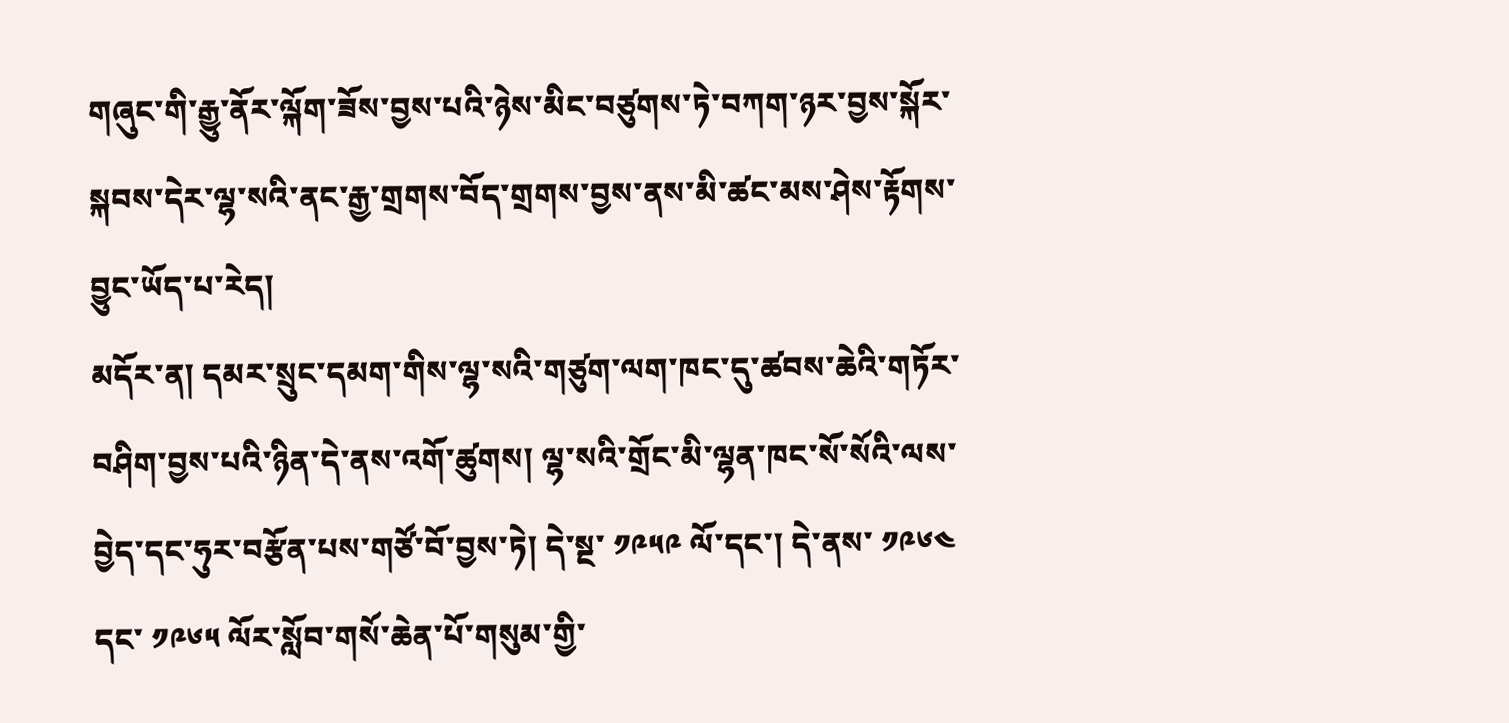གཞུང་གི་རྒྱུ་ནོར་ལྐོག་ཟོས་བྱས་པའི་ཉེས་མིང་བཙུགས་ཏེ་བཀག་ཉར་བྱས་སྐོར་སྐབས་དེར་ལྷ་སའི་ནང་རྒྱ་གྲགས་བོད་གྲགས་བྱས་ནས་མི་ཚང་མས་ཤེས་རྟོགས་བྱུང་ཡོད་པ་རེད།
མདོར་ན། དམར་སྲུང་དམག་གིས་ལྷ་སའི་གཙུག་ལག་ཁང་དུ་ཚབས་ཆེའི་གཏོར་བཤིག་བྱས་པའི་ཉིན་དེ་ནས་འགོ་ཚུགས། ལྷ་སའི་གྲོང་མི་ལྷན་ཁང་སོ་སོའི་ལས་བྱེད་དང་ཧུར་བརྩོན་པས་གཙོ་བོ་བྱས་ཏེ། དེ་སྔ་ ༡༩༥༩ ལོ་དང་། དེ་ནས་ ༡༩༦༤ དང་ ༡༩༦༥ ལོར་སློབ་གསོ་ཆེན་པོ་གསུམ་གྱི་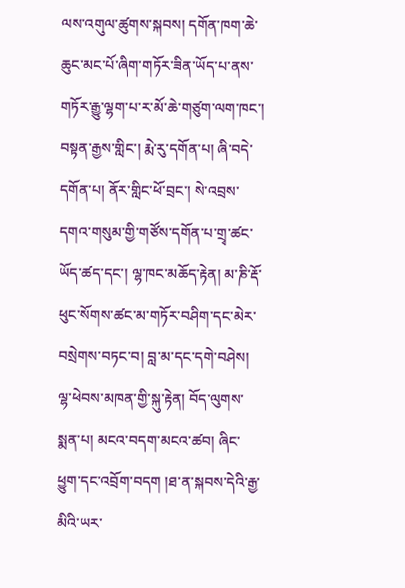ལས་འགུལ་ཚུགས་སྐབས། དགོན་ཁག་ཆེ་ཆུང་མང་པོ་ཞིག་གཏོར་ཟིན་ཡོད་པ་ནས་གཏོར་རྒྱུ་ལྷག་པ་ར་མོ་ཆེ་གཙུག་ལག་ཁང་། བསྟན་རྒྱས་གླིང་། རྨེ་རུ་དགོན་པ། ཞི་བདེ་དགོན་པ། ནོར་གླིང་ཕོ་བྲང་། སེ་འབྲས་དགའ་གསུམ་གྱི་གཙོས་དགོན་པ་གྲྭ་ཚང་ཡོད་ཚད་དང་། ལྷ་ཁང་མཆོད་རྟེན། མ་ཎི་རྡོ་ཕུང་སོགས་ཚང་མ་གཏོར་བཤིག་དང་མེར་བསྲེགས་བཏང་བ། བླ་མ་དང་དགེ་བཤེས། ལྷ་ཕེབས་མཁན་གྱི་སྐུ་རྟེན། བོད་ལུགས་སྨན་པ། མངའ་བདག་མངའ་ཚབ། ཞིང་ཕྱུག་དང་འབྲོག་བདག །ཐ་ན་སྐབས་དེའི་རྒྱ་མིའི་ཡར་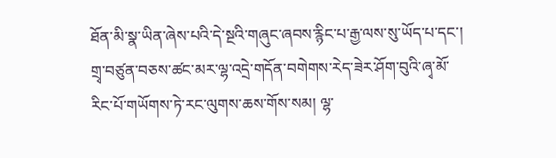ཐོན་མི་སྣ་ཡིན་ཞེས་པའི་དེ་སྔའི་གཞུང་ཞབས་རྙིང་པ་རྒྱ་ལས་སུ་ཡོད་པ་དང་། གྲྭ་བཙུན་བཅས་ཚང་མར་ལྷ་འདྲེ་གདོན་བགེགས་རེད་ཟེར་ཤོག་བུའི་ཞྭ་མོ་རིང་པོ་གཡོགས་ཏེ་རང་ལུགས་ཆས་གོས་སམ། ལྷ་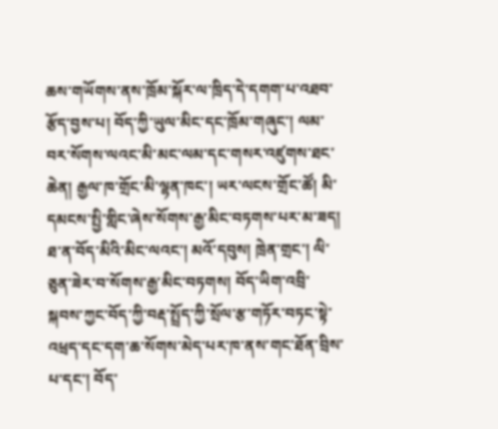ཆས་གཡོགས་ནས་ཁྲོམ་སྐོར་ལ་ཁྲིད་དེ་དགག་པ་འཐབ་རྩོད་བྱས་པ། བོད་ཀྱི་ཡུལ་མིང་དང་ཁྲོམ་གཞུང་། ལམ་བར་སོགས་ལའང་མི་མང་ལམ་དང་གསར་འཛུགས་ཐང་ཆེན། རྒྱལ་ཁ་གྲོང་མི་ལྷན་ཁང་། ཡར་ལངས་གྲོང་ཚོ། མི་དམངས་སྤྱི་གླིང་ཞེས་སོགས་རྒྱ་མིང་བཏགས་པར་མ་ཟད། ཐ་ན་བོད་མིའི་མིང་ལའང་། མའོ་དབུས། ཁྲེན་གྲང་། ལི་ཅུན་ཟེར་བ་སོགས་རྒྱ་མིང་བཏགས། བོད་ཡིག་འབྲི་སྐབས་ཀྱང་བོད་ཀྱི་བརྡ་སྤྲོད་ཀྱི་སྲོལ་རྩ་གཏོར་བཏང་སྟེ་འཕྲད་དང་དག་ཆ་སོགས་མེད་པར་ཁ་ནས་གང་ཐོན་བྲིས་པ་དང་། བོད་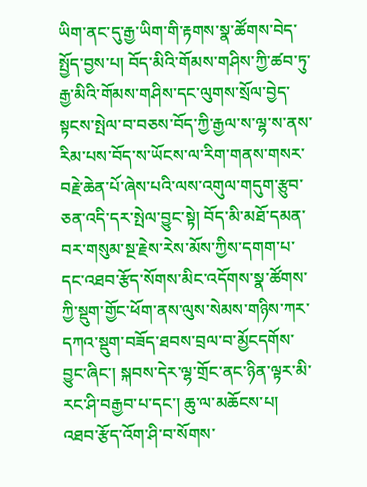ཡིག་ནང་དུ་རྒྱ་ཡིག་གི་རྟགས་སྣ་ཚོགས་བེད་སྤྱོད་བྱས་པ། བོད་མིའི་གོམས་གཤིས་ཀྱི་ཚབ་ཏུ་རྒྱ་མིའི་གོམས་གཤིས་དང་ལུགས་སྲོལ་བྱེད་སྟངས་སྤེལ་བ་བཅས་བོད་ཀྱི་རྒྱལ་ས་ལྷ་ས་ནས་རིམ་པས་བོད་ས་ཡོངས་ལ་རིག་གནས་གསར་བརྗེ་ཆེན་པོ་ཞེས་པའི་ལས་འགུལ་གདུག་རྩུབ་ཅན་འདི་དར་སྤེལ་བྱུང་སྟེ། བོད་མི་མཐོ་དམན་བར་གསུམ་སྔ་རྗེས་རེས་མོས་ཀྱིས་དགག་པ་དང་འཐབ་རྩོད་སོགས་མིང་འདོགས་སྣ་ཚོགས་ཀྱི་སྡུག་གྱོང་ཕོག་ནས་ལུས་སེམས་གཉིས་ཀར་དཀའ་སྡུག་བཟོད་ཐབས་བྲལ་བ་མྱོངདགོས་བྱུང་ཞིང་། སྐབས་དེར་ལྷ་གྲོང་ནང་ཉིན་ལྟར་མི་རང་ཤི་བརྒྱབ་པ་དང་། ཆུ་ལ་མཆོངས་པ། འཐབ་རྩོད་འོག་ཤི་བ་སོགས་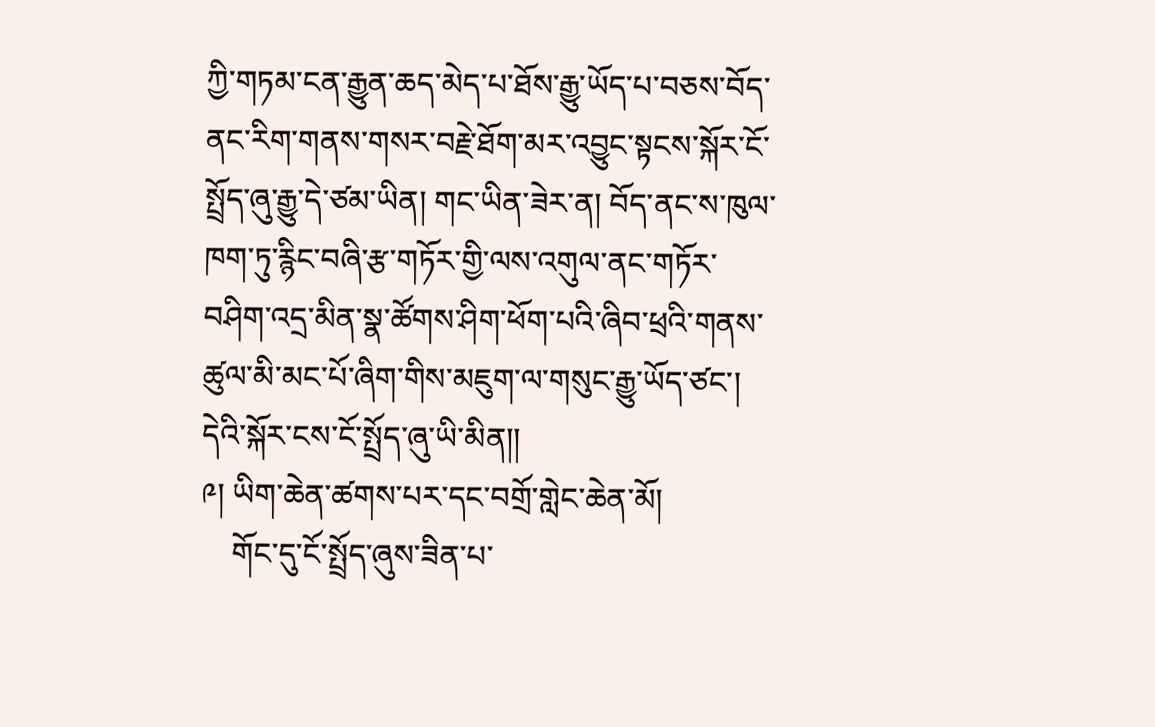ཀྱི་གཏམ་ངན་རྒྱུན་ཆད་མེད་པ་ཐོས་རྒྱུ་ཡོད་པ་བཅས་བོད་ནང་རིག་གནས་གསར་བརྗེ་ཐོག་མར་འབྱུང་སྟངས་སྐོར་ངོ་སྤྲོད་ཞུ་རྒྱུ་དེ་ཙམ་ཡིན། གང་ཡིན་ཟེར་ན། བོད་ནང་ས་ཁུལ་ཁག་ཏུ་རྙིང་བཞི་རྩ་གཏོར་གྱི་ལས་འགུལ་ནང་གཏོར་བཤིག་འདྲ་མིན་སྣ་ཚོགས་ཤིག་ཕོག་པའི་ཞིབ་ཕྲའི་གནས་ཚུལ་མི་མང་པོ་ཞིག་གིས་མཇུག་ལ་གསུང་རྒྱུ་ཡོད་ཙང་། དེའི་སྐོར་ངས་ངོ་སྤྲོད་ཞུ་ཡི་མིན།།
༩། ཡིག་ཆེན་ཚགས་པར་དང་བགྲོ་གླེང་ཆེན་མོ།
    གོང་དུ་ངོ་སྤྲོད་ཞུས་ཟིན་པ་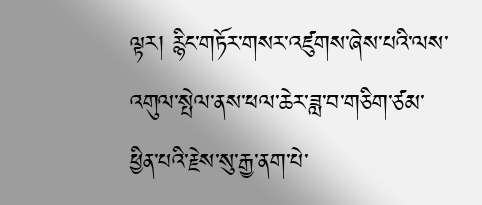ལྟར། རྙིང་གཏོར་གསར་འཛུགས་ཞེས་པའི་ལས་འགུལ་སྤེལ་ནས་ཕལ་ཆེར་ཟླ་བ་གཅིག་ཙམ་ཕྱིན་པའི་རྗེས་སུ་རྒྱ་ནག་པེ་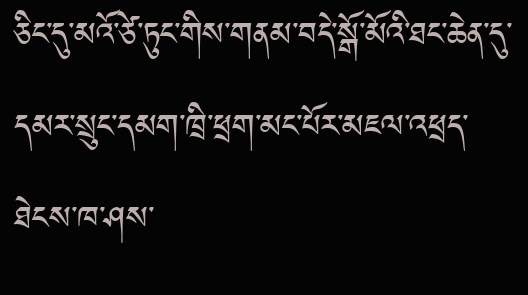ཅིང་དུ་མའོ་ཙེ་ཏུང་གིས་གནམ་བདེ་སྒོ་མོའི་ཐང་ཆེན་དུ་དམར་སྲུང་དམག་ཁྲི་ཕྲག་མང་པོར་མཇལ་འཕྲད་ཐེངས་ཁ་ཤས་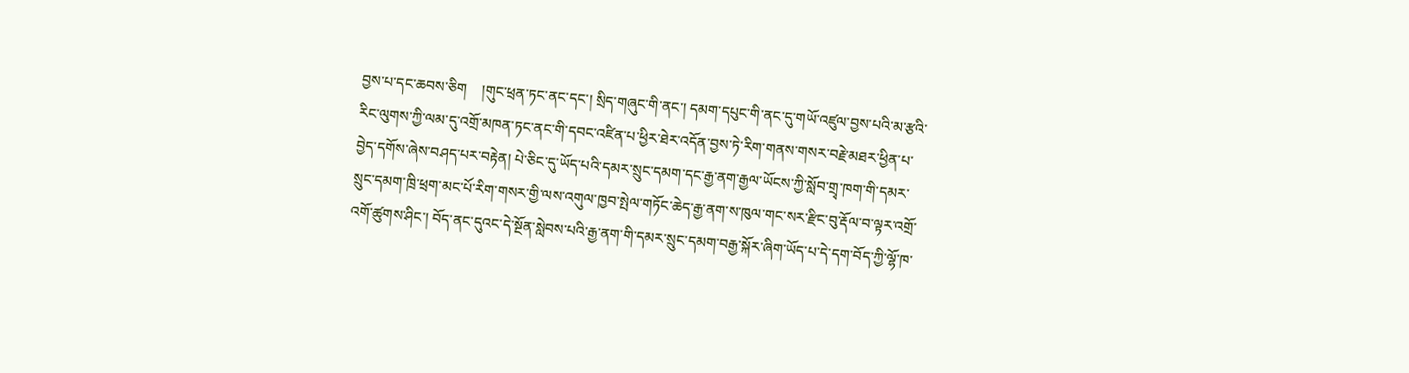བྱས་པ་དང་ཆབས་ཅིག    །གུང་ཕྲན་ཏང་ནང་དང་། སྲིད་གཞུང་གི་ནང་། དམག་དཔུང་གི་ནང་དུ་གཡོ་འཛུལ་བྱས་པའི་མ་རྩའི་རིང་ལུགས་ཀྱི་ལམ་དུ་འགྲོ་མཁན་ཏང་ནང་གི་དབང་འཛིན་པ་ཕྱིར་ཐེར་འདོན་བྱས་ཏེ་རིག་གནས་གསར་བརྗེ་མཐར་ཕྱིན་པ་བྱེད་དགོས་ཞེས་བཤད་པར་བརྟེན། པེ་ཅིང་དུ་ཡོད་པའི་དམར་སྲུང་དམག་དང་རྒྱ་ནག་རྒྱལ་ཡོངས་ཀྱི་སློབ་གྲྭ་ཁག་གི་དམར་སྲུང་དམག་ཁྲི་ཕྲག་མང་པོ་རིག་གསར་གྱི་ལས་འགུལ་ཁྱབ་སྤེལ་གཏོང་ཆེད་རྒྱ་ནག་ས་ཁུལ་གང་སར་རྫིང་བུ་རྡོལ་བ་ལྟར་འགྲོ་འགོ་ཚུགས་ཤིང་། བོད་ནང་དུའང་དེ་སྔོན་སླེབས་པའི་རྒྱ་ནག་གི་དམར་སྲུང་དམག་བརྒྱ་སྐོར་ཞིག་ཡོད་པ་དེ་དག་བོད་ཀྱི་ལྷོ་ཁ་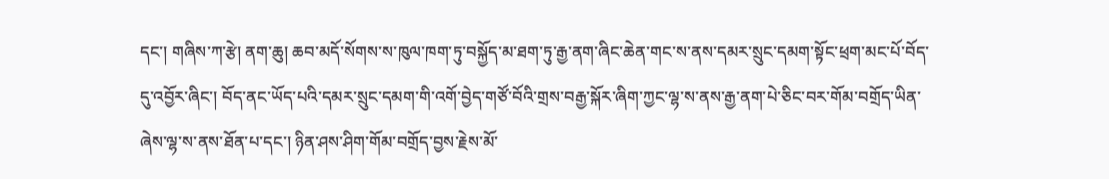དང་། གཞིས་ཀ་རྩེ། ནག་ཆུ། ཆབ་མདོ་སོགས་ས་ཁུལ་ཁག་ཏུ་བསྐྱོད་མ་ཐག་ཏུ་རྒྱ་ནག་ཞིང་ཆེན་གང་ས་ནས་དམར་སྲུང་དམག་སྟོང་ཕྲག་མང་པོ་བོད་དུ་འབྱོར་ཞིང་། བོད་ནང་ཡོད་པའི་དམར་སྲུང་དམག་གི་འགོ་བྱེད་གཙོ་བོའི་གྲས་བརྒྱ་སྐོར་ཞིག་ཀྱང་ལྷ་ས་ནས་རྒྱ་ནག་པེ་ཅིང་བར་གོམ་བགྲོད་ཡིན་ཞེས་ལྷ་ས་ནས་ཐོན་པ་དང་། ཉིན་ཤས་ཤིག་གོམ་བགྲོད་བྱས་རྗེས་མོ་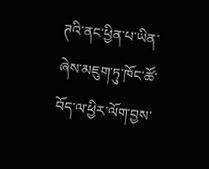ཊའི་ནང་ཕྱིན་པ་ཡིན་ཞེས་མཇུག་ཏུ་ཁོང་ཚོ་བོད་ལ་ཕྱིར་ལོག་བྱས་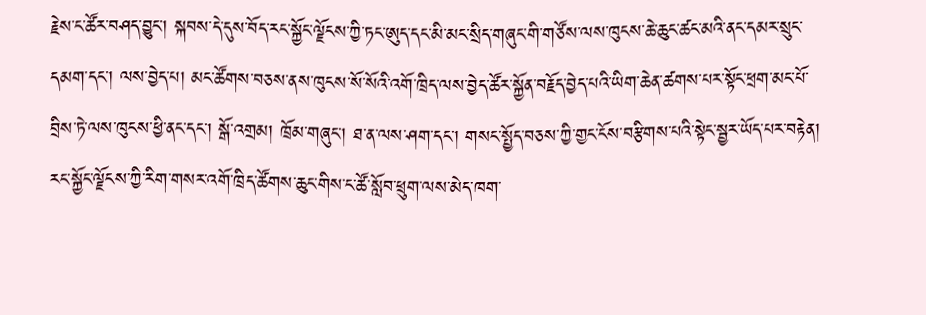རྗེས་ང་ཚོར་བཤད་བྱུང་། སྐབས་དེ་དུས་བོད་རང་སྐྱོང་ལྗོངས་ཀྱི་ཏང་ཨུད་དང་མི་མང་སྲིད་གཞུང་གི་གཙོས་ལས་ཁུངས་ཆེ་ཆུང་ཚང་མའི་ནང་དམར་སྲུང་དམག་དང་། ལས་བྱེད་པ། མང་ཚོགས་བཅས་ནས་ཁུངས་སོ་སོའི་འགོ་ཁྲིད་ལས་བྱེད་ཚོར་སྐྱོན་བརྗོད་བྱེད་པའི་ཡིག་ཆེན་ཚགས་པར་སྟོང་ཕྲག་མང་པོ་བྲིས་ཏེ་ལས་ཁུངས་ཕྱི་ནང་དང་། སྒོ་འགྲམ། ཁྲོམ་གཞུང་། ཐ་ན་ལས་ཤག་དང་། གསང་སྤྱོད་བཅས་ཀྱི་གྱང་ངོས་བརྩིགས་པའི་སྟེང་སྦྱར་ཡོད་པར་བརྟེན། རང་སྐྱོང་ལྗོངས་ཀྱི་རིག་གསར་འགོ་ཁྲིད་ཚོགས་ཆུང་གིས་ང་ཚོ་སློབ་ཕྲུག་ལས་མེད་ཁག་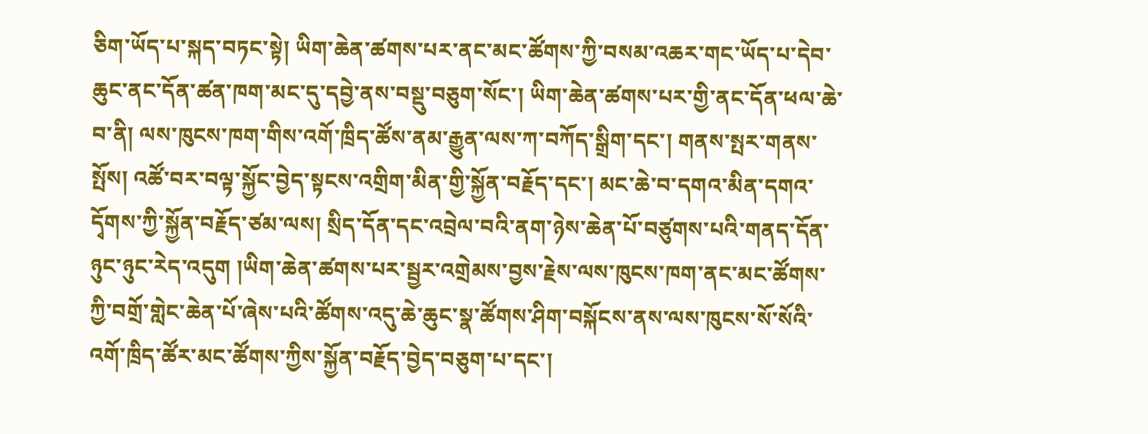ཅིག་ཡོད་པ་སྐད་བཏང་སྟེ། ཡིག་ཆེན་ཚགས་པར་ནང་མང་ཚོགས་ཀྱི་བསམ་འཆར་གང་ཡོད་པ་དེབ་ཆུང་ནང་དོན་ཚན་ཁག་མང་དུ་དབྱེ་ནས་བསྡུ་བཅུག་སོང་། ཡིག་ཆེན་ཚགས་པར་གྱི་ནང་དོན་ཕལ་ཆེ་བ་ནི། ལས་ཁུངས་ཁག་གིས་འགོ་ཁྲིད་ཚོས་ནམ་རྒྱུན་ལས་ཀ་བཀོད་སྒྲིག་དང་། གནས་སྤར་གནས་སྤོས། འཚོ་བར་བལྟ་སྐྱོང་བྱེད་སྟངས་འགྲིག་མིན་གྱི་སྐྱོན་བརྗོད་དང་། མང་ཆེ་བ་དགའ་མིན་དགའ་དྭོགས་ཀྱི་སྐྱོན་བརྗོད་ཙམ་ལས། སྲིད་དོན་དང་འབྲེལ་བའི་ནག་ཉེས་ཆེན་པོ་བཙུགས་པའི་གནད་དོན་ཉུང་ཉུང་རེད་འདུག །ཡིག་ཆེན་ཚགས་པར་སྦྱར་འགྲེམས་བྱས་རྗེས་ལས་ཁུངས་ཁག་ནང་མང་ཚོགས་ཀྱི་བགྲོ་གླེང་ཆེན་པོ་ཞེས་པའི་ཚོགས་འདུ་ཆེ་ཆུང་སྣ་ཚོགས་ཤིག་བསྐོངས་ནས་ལས་ཁུངས་སོ་སོའི་འགོ་ཁྲིད་ཚོར་མང་ཚོགས་ཀྱིས་སྐྱོན་བརྗོད་བྱེད་བཅུག་པ་དང་།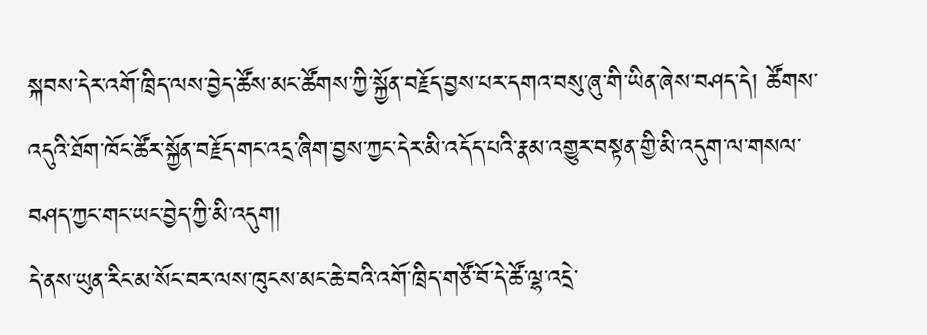སྐབས་དེར་འགོ་ཁྲིད་ལས་བྱེད་ཚོས་མང་ཚོགས་ཀྱི་སྐྱོན་བརྗོད་བྱས་པར་དགའ་བསུ་ཞུ་གི་ཡིན་ཞེས་བཤད་དེ། ཚོགས་འདུའི་ཐོག་ཁོང་ཚོར་སྐྱོན་བརྗོད་གང་འདྲ་ཞིག་བྱས་ཀྱང་དེར་མི་འདོད་པའི་རྣམ་འགྱུར་བསྟན་གྱི་མི་འདུག་ལ་གསལ་བཤད་ཀྱང་གང་ཡང་བྱེད་ཀྱི་མི་འདུག།
དེ་ནས་ཡུན་རིང་མ་སོང་བར་ལས་ཁུངས་མང་ཆེ་བའི་འགོ་ཁྲིད་གཙོ་བོ་དེ་ཚོ་ལྷ་འདྲེ་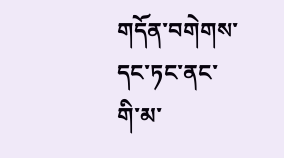གདོན་བགེགས་དང་ཏང་ནང་གི་མ་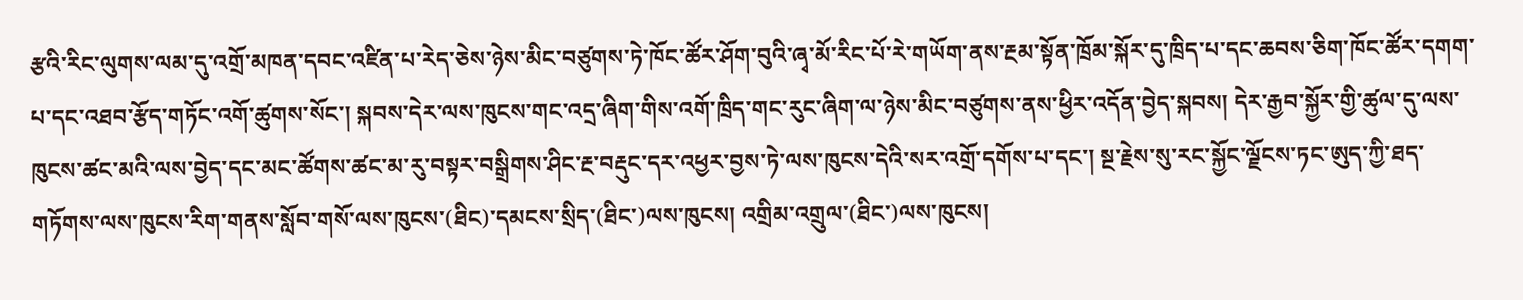རྩའི་རིང་ལུགས་ལམ་དུ་འགྲོ་མཁན་དབང་འཛིན་པ་རེད་ཅེས་ཉེས་མིང་བཙུགས་ཏེ་ཁོང་ཚོར་ཤོག་བུའི་ཞྭ་མོ་རིང་པོ་རེ་གཡོག་ནས་རྔམ་སྟོན་ཁྲོམ་སྐོར་དུ་ཁྲིད་པ་དང་ཆབས་ཅིག་ཁོང་ཚོར་དགག་པ་དང་འཐབ་རྩོད་གཏོང་འགོ་ཚུགས་སོང་། སྐབས་དེར་ལས་ཁུངས་གང་འདྲ་ཞིག་གིས་འགོ་ཁྲིད་གང་རུང་ཞིག་ལ་ཉེས་མིང་བཙུགས་ནས་ཕྱིར་འདོན་བྱེད་སྐབས། དེར་རྒྱབ་སྐྱོར་གྱི་ཚུལ་དུ་ལས་ཁུངས་ཚང་མའི་ལས་བྱེད་དང་མང་ཚོགས་ཚང་མ་རུ་བསྟར་བསྒྲིགས་ཤིང་རྔ་བརྡུང་དར་འཕྱར་བྱས་ཏེ་ལས་ཁུངས་དེའི་སར་འགྲོ་དགོས་པ་དང་། སྔ་རྗེས་སུ་རང་སྐྱོང་ལྗོངས་ཏང་ཨུད་ཀྱི་ཐད་གཏོགས་ལས་ཁུངས་རིག་གནས་སློབ་གསོ་ལས་ཁུངས་(ཐིང)་དམངས་སྲིད་(ཐིང་)ལས་ཁུངས། འགྲིམ་འགྲུལ་(ཐིང་)ལས་ཁུངས།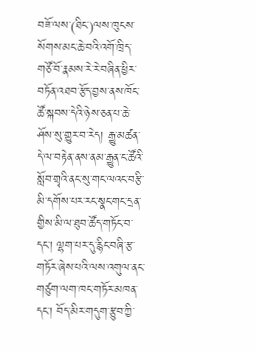བཟོ་ལས་(ཐིང་)ལས་ཁུངས་སོགས་མང་ཆེ་བའི་འགོ་ཁྲིད་གཙོ་བོ་རྣམས་རེ་རེ་བཞིན་ཕྱིར་བཏོན་འཐབ་རྩོད་བྱས་ནས་ཁོང་ཚོ་སྐབས་དེའི་ཉེས་ཅན་པ་ཆེ་ཤོས་སུ་གྱུར་བ་རེད། རྒྱུ་མཚན་དེ་ལ་བརྟེན་ནས་ནམ་རྒྱུན་ང་ཚོའི་སློབ་གྲྭའི་ནང་སུ་གང་ལའང་བརྩི་མི་དགོས་པར་རང་སྣང་གང་དྲན་གྱིས་མི་ལ་ཐུབ་ཚོད་གཏོང་བ་དང་། ལྷག་པར་དུ་རྙིང་བཞི་རྩ་གཏོར་ཞེས་པའི་ལས་འགུལ་ནང་གཙུག་ལག་ཁང་གཏོར་མཁན་དང་། བོད་མིར་གདུག་རྩུབ་ཀྱི་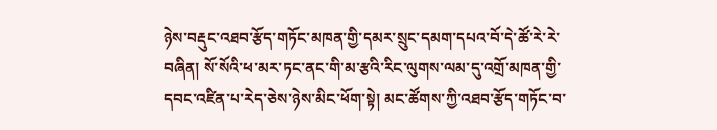ཉེས་བརྡུང་འཐབ་རྩོད་གཏོང་མཁན་གྱི་དམར་སྲུང་དམག་དཔའ་བོ་དེ་ཚོ་རེ་རེ་བཞིན། སོ་སོའི་ཕ་མར་ཏང་ནང་གི་མ་རྩའི་རིང་ལུགས་ལམ་དུ་འགྲོ་མཁན་གྱི་དབང་འཛིན་པ་རེད་ཅེས་ཉེས་མིང་ཕོག་སྟེ། མང་ཚོགས་ཀྱི་འཐབ་རྩོད་གཏོང་བ་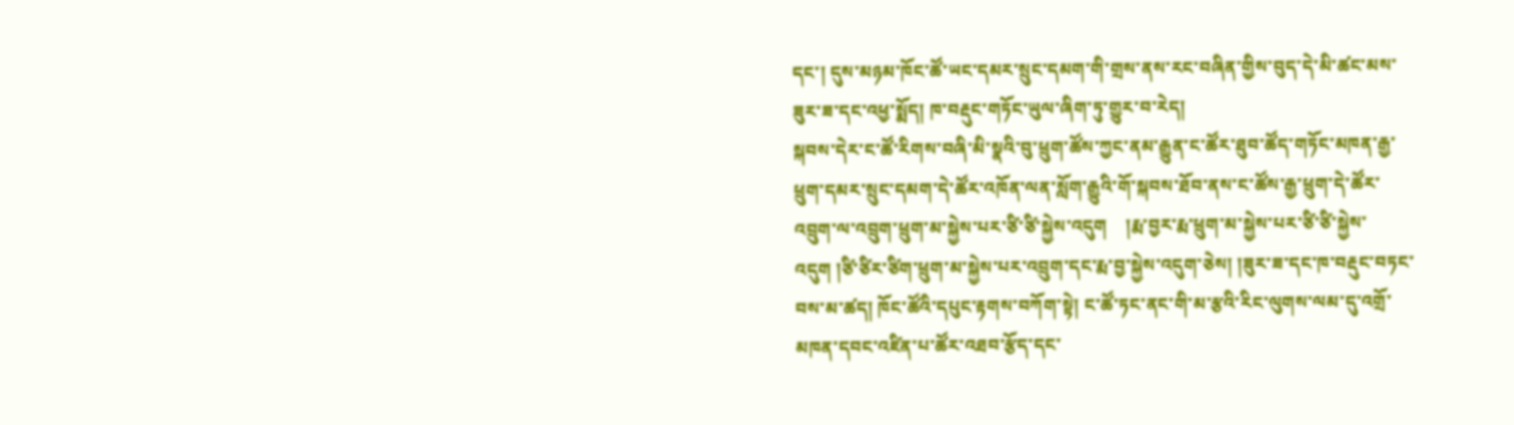དང་། དུས་མཉམ་ཁོང་ཚོ་ཡང་དམར་སྲུང་དམག་གི་གྲས་ནས་རང་བཞིན་གྱིས་བུད་དེ་མི་ཚང་མས་ཟུར་ཟ་དང་འཕྱ་སྨོད། ཁ་བརྡུང་གཏོང་ཡུལ་ཞིག་ཏུ་གྱུར་བ་རེད།
སྐབས་དེར་ང་ཚོ་རིགས་བཞི་མི་སྣའི་བུ་ཕྲུག་ཚོས་ཀྱང་ནམ་རྒྱུན་ང་ཚོར་ཐུབ་ཚོད་གཏོང་མཁན་རྒྱ་ཕྲུག་དམར་སྲུང་དམག་དེ་ཚོར་འཁོན་ལན་སློག་རྒྱུའི་གོ་སྐབས་ཐོབ་ནས་ང་ཚོས་རྒྱ་ཕྲུག་དེ་ཚོར་འབྲུག་ལ་འབྲུག་ཕྲུག་མ་སྐྱེས་པར་ཙི་ཙི་སྐྱེས་འདུག    །རྨ་བྱར་རྨ་ཕྲུག་མ་སྐྱེས་པར་ཙི་ཙི་སྐྱེས་འདུག །ཙི་ཙིར་ཙིག་ཕྲུག་མ་སྐྱེས་པར་འབྲུག་དང་རྨ་བྱ་སྐྱེས་འདུག་ཅེས། །ཟུར་ཟ་དང་ཁ་བརྡུང་བཏང་བས་མ་ཚད། ཁོང་ཚོའི་དཔུང་རྟགས་བཀོག་སྟེ། ང་ཚོ་ཏང་ནང་གི་མ་རྩའི་རིང་ལུགས་ལམ་དུ་འགྲོ་མཁན་དབང་འཛིན་པ་ཚོར་འཐབ་རྩོད་དང་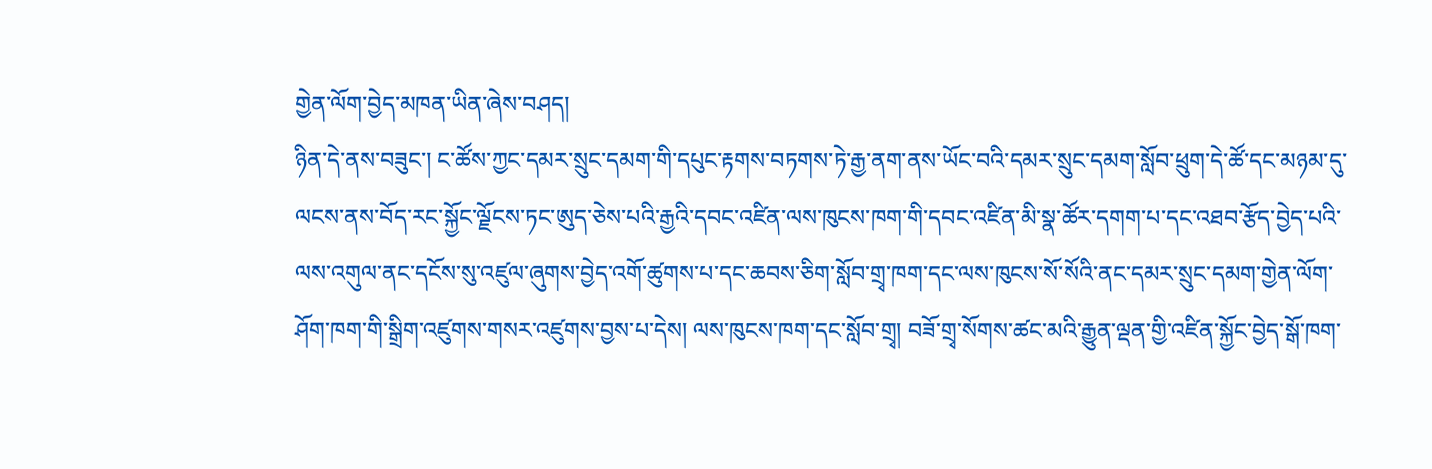གྱེན་ལོག་བྱེད་མཁན་ཡིན་ཞེས་བཤད།
ཉིན་དེ་ནས་བཟུང་། ང་ཚོས་ཀྱང་དམར་སྲུང་དམག་གི་དཔུང་རྟགས་བཏགས་ཏེ་རྒྱ་ནག་ནས་ཡོང་བའི་དམར་སྲུང་དམག་སློབ་ཕྲུག་དེ་ཚོ་དང་མཉམ་དུ་ལངས་ནས་བོད་རང་སྐྱོང་ལྗོངས་ཏང་ཨུད་ཅེས་པའི་རྒྱའི་དབང་འཛིན་ལས་ཁུངས་ཁག་གི་དབང་འཛིན་མི་སྣ་ཚོར་དགག་པ་དང་འཐབ་རྩོད་བྱེད་པའི་ལས་འགུལ་ནང་དངོས་སུ་འཛུལ་ཞུགས་བྱེད་འགོ་ཚུགས་པ་དང་ཆབས་ཅིག་སློབ་གྲྭ་ཁག་དང་ལས་ཁུངས་སོ་སོའི་ནང་དམར་སྲུང་དམག་གྱེན་ལོག་ཤོག་ཁག་གི་སྒྲིག་འཛུགས་གསར་འཛུགས་བྱས་པ་དེས། ལས་ཁུངས་ཁག་དང་སློབ་གྲྭ། བཟོ་གྲྭ་སོགས་ཚང་མའི་རྒྱུན་ལྡན་གྱི་འཛིན་སྐྱོང་བྱེད་སྒོ་ཁག་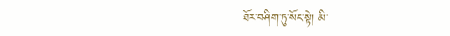ཐོར་བཤིག་ཏུ་སོང་སྟེ། མི་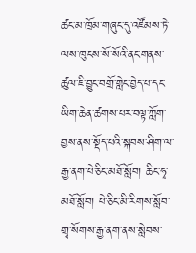ཚང་མ་ཁྲོམ་གཞུང་དུ་འཛོམས་ཏེ་ལས་ཁུངས་སོ་སོའི་ནང་གནས་ཚུལ་ཇི་བྱུང་བགྲོ་གླེང་བྱེད་པ་དང་ཡིག་ཆེན་ཚགས་པར་བལྟ་ཀློག་བྱས་ནས་སྡོད་པའི་སྐབས་ཤིག་ལ་རྒྱ་ནག་པེ་ཅིང་མཐོ་སློབ། ཆིང་ཧྭ་མཐོ་སློབ། པེ་ཅིང་མི་རིགས་སློབ་གྲྭ་སོགས་རྒྱ་ནག་ནས་སླེབས་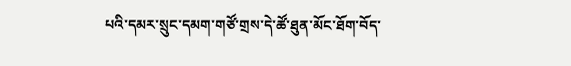པའི་དམར་སྲུང་དམག་གཙོ་གྲས་དེ་ཚོ་ཐུན་མོང་ཐོག་བོད་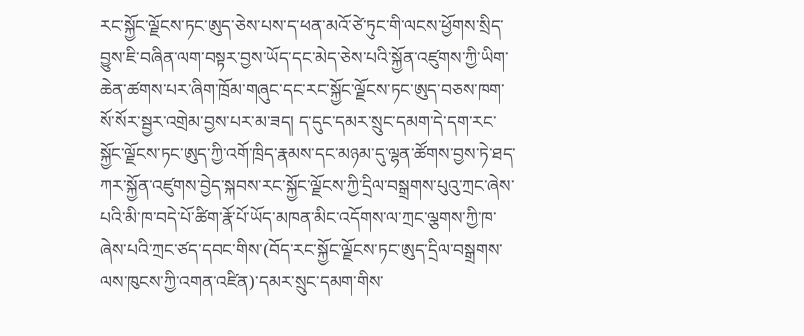རང་སྐྱོང་ལྗོངས་ཏང་ཨུད་ཅེས་པས་ད་ཕན་མའོ་ཙེ་ཏུང་གི་ལངས་ཕྱོགས་སྲིད་བྱུས་ཇི་བཞིན་ལག་བསྟར་བྱས་ཡོད་དང་མེད་ཅེས་པའི་སྐྱོན་འཛུགས་ཀྱི་ཡིག་ཆེན་ཚགས་པར་ཞིག་ཁྲོམ་གཞུང་དང་རང་སྐྱོང་ལྗོངས་ཏང་ཨུད་བཅས་ཁག་སོ་སོར་སྦྱར་འགྲེམ་བྱས་པར་མ་ཟད། ད་དུང་དམར་སྲུང་དམག་དེ་དག་རང་སྐྱོང་ལྗོངས་ཏང་ཨུད་ཀྱི་འགོ་ཁྲིད་རྣམས་དང་མཉམ་དུ་ལྷན་ཚོགས་བྱས་ཏེ་ཐད་ཀར་སྐྱོན་འཛུགས་བྱེད་སྐབས་རང་སྐྱོང་ལྗོངས་ཀྱི་དྲིལ་བསྒྲགས་པུའུ་ཀྲང་ཞེས་པའི་མི་ཁ་བདེ་པོ་ཚིག་རྣོ་པོ་ཡོད་མཁན་མིང་འདོགས་ལ་ཀྲང་ལྕགས་ཀྱི་ཁ་ཞེས་པའི་ཀྲང་ཙད་དབང་གིས་(བོད་རང་སྐྱོང་ལྗོངས་ཏང་ཨུད་དྲིལ་བསྒྲགས་ལས་ཁུངས་ཀྱི་འགན་འཛིན)་དམར་སྲུང་དམག་གིས་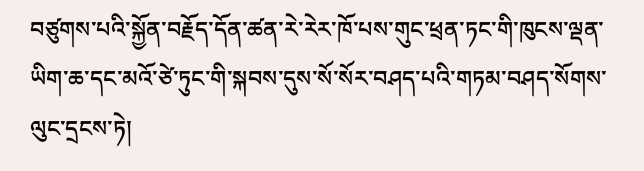བཙུགས་པའི་སྐྱོན་བརྗོད་དོན་ཚན་རེ་རེར་ཁོ་པས་གུང་ཕྲན་ཏང་གི་ཁུངས་ལྡན་ཡིག་ཆ་དང་མའོ་ཙེ་ཏུང་གི་སྐབས་དུས་སོ་སོར་བཤད་པའི་གཏམ་བཤད་སོགས་ལུང་དྲངས་ཏེ།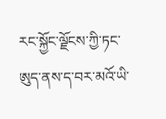རང་སྐྱོང་ལྗོངས་ཀྱི་ཏང་ཨུད་ནས་ད་བར་མའོ་ཡི་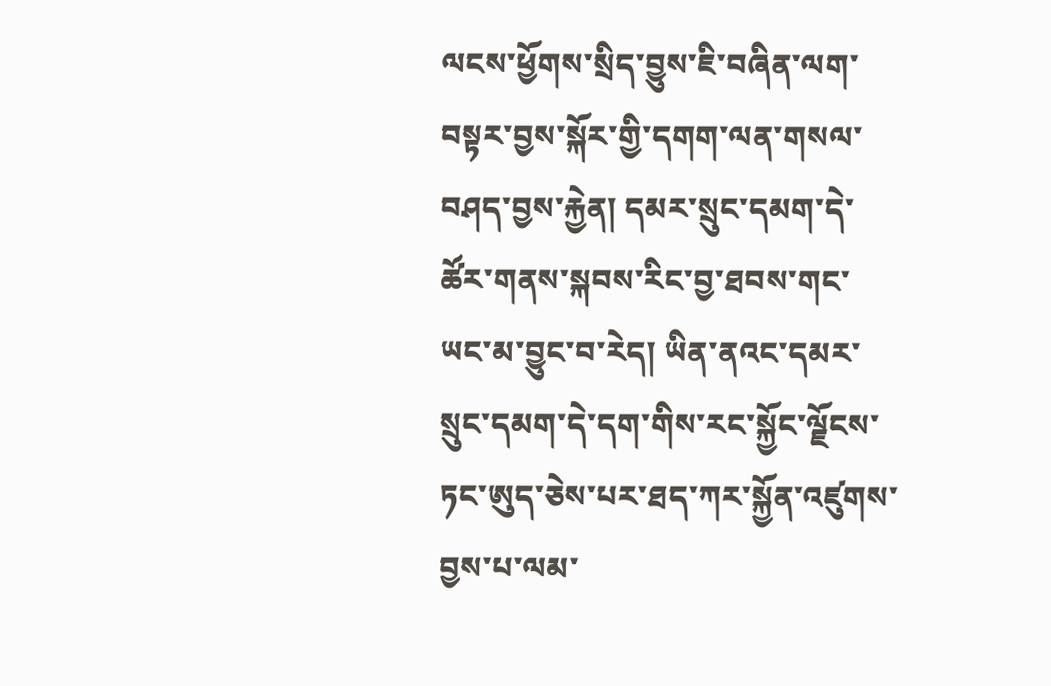ལངས་ཕྱོགས་སྲིད་བྱུས་ཇི་བཞིན་ལག་བསྟར་བྱས་སྐོར་གྱི་དགག་ལན་གསལ་བཤད་བྱས་རྐྱེན། དམར་སྲུང་དམག་དེ་ཚོར་གནས་སྐབས་རིང་བྱ་ཐབས་གང་ཡང་མ་བྱུང་བ་རེད། ཡིན་ནའང་དམར་སྲུང་དམག་དེ་དག་གིས་རང་སྐྱོང་ལྗོངས་ཏང་ཨུད་ཅེས་པར་ཐད་ཀར་སྐྱོན་འཛུགས་བྱས་པ་ལམ་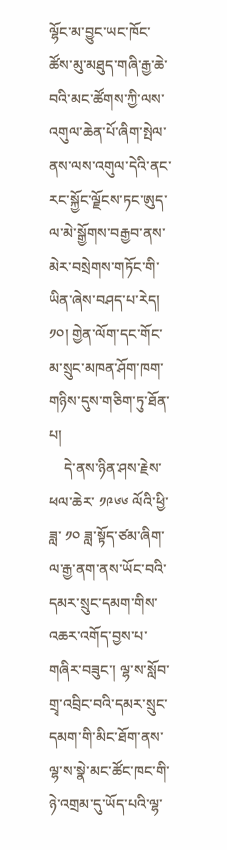ལྷོང་མ་བྱུང་ཡང་ཁོང་ཚོས་མུ་མཐུད་གཞི་རྒྱ་ཆེ་བའི་མང་ཚོགས་ཀྱི་ལས་འགུལ་ཆེན་པོ་ཞིག་སྤེལ་ནས་ལས་འགུལ་དེའི་ནང་རང་སྐྱོང་ལྗོངས་ཏང་ཨུད་ལ་མེ་སྒྱོགས་བརྒྱབ་ནས་མེར་བསྲེགས་གཏོང་གི་ཡིན་ཞེས་བཤད་པ་རེད།
༡༠། གྱེན་ལོག་དང་གོང་མ་སྲུང་མཁན་ཤོག་ཁག་གཉིས་དུས་གཅིག་ཏུ་ཐོན་པ།
    དེ་ནས་ཉིན་ཤས་རྗེས་ཕལ་ཆེར་ ༡༩༦༦ ལོའི་ཕྱི་ཟླ་ ༡༠ ཟླ་སྟོད་ཙམ་ཞིག་ལ་རྒྱ་ནག་ནས་ཡོང་བའི་དམར་སྲུང་དམག་གིས་འཆར་འགོད་བྱས་པ་གཞིར་བཟུང་། ལྷ་ས་སློབ་གྲྭ་འབྲིང་བའི་དམར་སྲུང་དམག་གི་མིང་ཐོག་ནས་ལྷ་ས་སྣེ་མང་ཚོང་ཁང་གི་ཉེ་འགྲམ་དུ་ཡོད་པའི་ལྷ་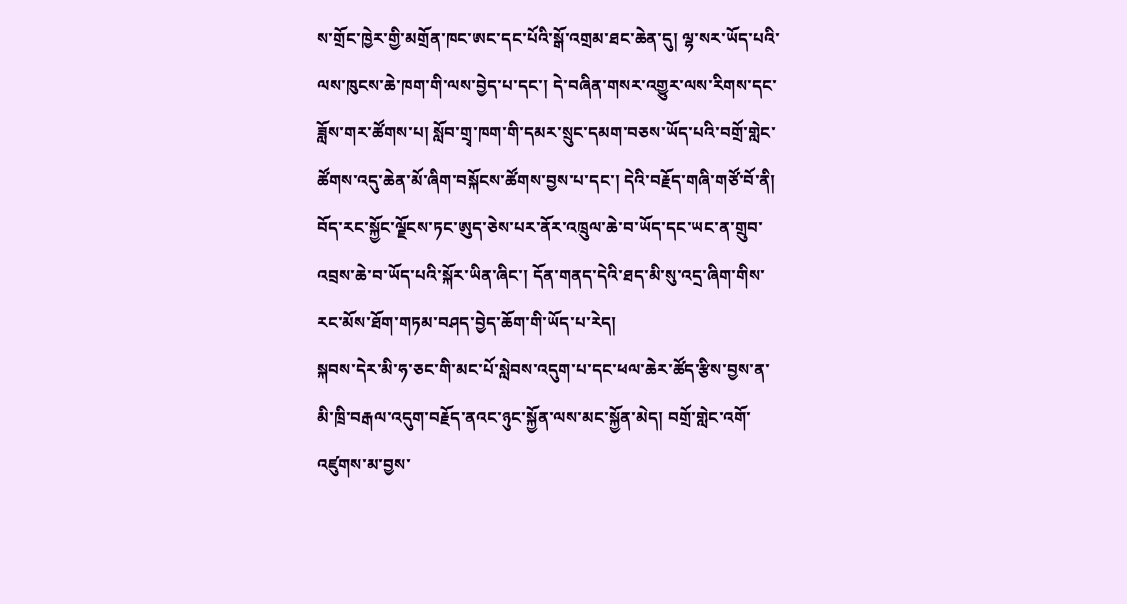ས་གྲོང་ཁྱེར་གྱི་མགྲོན་ཁང་ཨང་དང་པོའི་སྒོ་འགྲམ་ཐང་ཆེན་དུ། ལྷ་སར་ཡོད་པའི་ལས་ཁུངས་ཆེ་ཁག་གི་ལས་བྱེད་པ་དང་། དེ་བཞིན་གསར་འགྱུར་ལས་རིགས་དང་ཟློས་གར་ཚོགས་པ། སློབ་གྲྭ་ཁག་གི་དམར་སྲུང་དམག་བཅས་ཡོད་པའི་བགྲོ་གླེང་ཚོགས་འདུ་ཆེན་མོ་ཞིག་བསྐོངས་ཚོགས་བྱས་པ་དང་། དེའི་བརྗོད་གཞི་གཙོ་བོ་ནི། བོད་རང་སྐྱོང་ལྗོངས་ཏང་ཨུད་ཅེས་པར་ནོར་འཁྲུལ་ཆེ་བ་ཡོད་དང་ཡང་ན་གྲུབ་འབྲས་ཆེ་བ་ཡོད་པའི་སྐོར་ཡིན་ཞིང་། དོན་གནད་དེའི་ཐད་མི་སུ་འདྲ་ཞིག་གིས་རང་མོས་ཐོག་གཏམ་བཤད་བྱེད་ཆོག་གི་ཡོད་པ་རེད།
སྐབས་དེར་མི་ཧ་ཅང་གི་མང་པོ་སླེབས་འདུག་པ་དང་ཕལ་ཆེར་ཚོད་རྩིས་བྱས་ན་མི་ཁྲི་བརྒལ་འདུག་བརྗོད་ནའང་ཉུང་སྐྱོན་ལས་མང་སྐྱོན་མེད། བགྲོ་གླེང་འགོ་འཛུགས་མ་བྱས་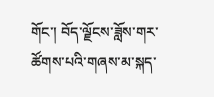གོང་། བོད་ལྗོངས་ཟློས་གར་ཚོགས་པའི་གཞས་མ་སྐད་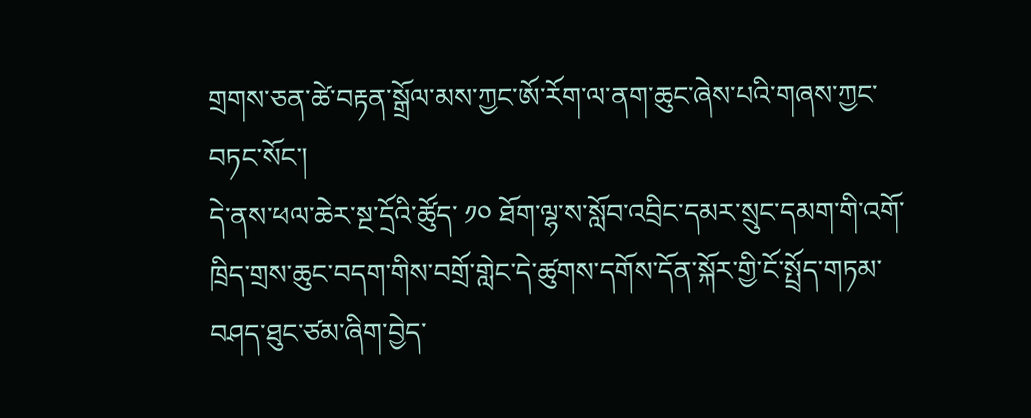གྲགས་ཅན་ཚེ་བརྟན་སྒྲོལ་མས་ཀྱང་ཨོ་རོག་ལ་ནག་ཆུང་ཞེས་པའི་གཞས་ཀྱང་བཏང་སོང་།
དེ་ནས་ཕལ་ཆེར་སྔ་དྲོའི་ཚོུད་ ༡༠ ཐོག་ལྷ་ས་སློབ་འབྲིང་དམར་སྲུང་དམག་གི་འགོ་ཁྲིད་གྲས་ཆུང་བདག་གིས་བགྲོ་གླེང་དེ་ཚུགས་དགོས་དོན་སྐོར་གྱི་ངོ་སྤྲོད་གཏམ་བཤད་ཐུང་ཙམ་ཞིག་བྱེད་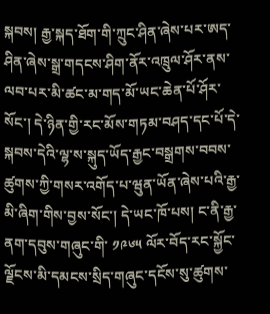སྐབས། རྒྱ་སྐད་ཐོག་གི་ཀྲུང་ཤིན་ཞེས་པར་ཨད་ཤིན་ཞེས་སྒྲ་གདངས་ཤིག་ནོར་འཁྲུལ་ཤོར་ནས་ལབ་པར་མི་ཚང་མ་གད་མོ་ཡང་ཆེན་པོ་ཤོར་སོང་། དེ་ཉིན་གྱི་རང་མོས་གཏམ་བཤད་དང་པོ་དེ་སྐབས་དེའི་ལྷ་ས་སྐུད་ཡོད་རྒྱང་བསྒྲགས་བབས་ཚུགས་ཀྱི་གསར་འགོད་པ་ཝུན་ཡོན་ཞེས་པའི་རྒྱ་མི་ཞིག་གིས་བྱས་སོང་། དེ་ཡང་ཁོ་པས། ང་ནི་རྒྱ་ནག་དབུས་གཞུང་གི་ ༡༩༦༥ ལོར་བོད་རང་སྐྱོང་ལྗོངས་མི་དམངས་སྲིད་གཞུང་དངོས་སུ་ཚུགས་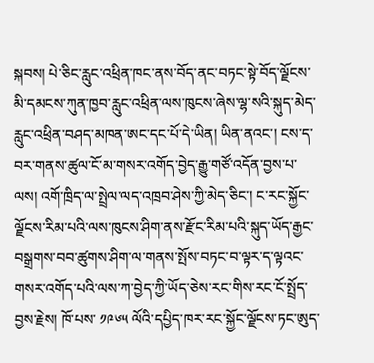སྐབས། པེ་ཅིང་རླུང་འཕྲིན་ཁང་ནས་བོད་ནང་བཏང་སྟེ་བོད་ལྗོངས་མི་དམངས་ཀུན་ཁྱབ་རླུང་འཕྲིན་ལས་ཁུངས་ཞེས་ལྷ་སའི་སྐུད་མེད་རླུང་འཕྲིན་བཤད་མཁན་ཨང་དང་པོ་དེ་ཡིན། ཡིན་ནའང་། ངས་ད་བར་གནས་ཚུལ་ངོ་མ་གསར་འགོད་བྱེད་རྒྱུ་གཙོ་འདོན་བྱས་པ་ལས། འགོ་ཁྲིད་ལ་སྤྲེལ་ལད་འཁྲབ་ཤེས་ཀྱི་མེད་ཅིང་། ང་རང་སྐྱོང་ལྗོངས་རིམ་པའི་ལས་ཁུངས་ཤིག་ནས་རྫོང་རིམ་པའི་སྐུད་ཡོད་རྒྱང་བསྒྲགས་བབ་ཚུགས་ཤིག་ལ་གནས་སྤོས་བཏང་བ་ལྟར་ད་ལྟའང་གསར་འགོད་པའི་ལས་ཀ་བྱེད་ཀྱི་ཡོད་ཅེས་རང་གིས་རང་ངོ་སྤྲོད་བྱས་རྗེས། ཁོ་པས་ ༡༩༦༥ ལོའི་དཔྱིད་ཁར་རང་སྐྱོང་ལྗོངས་ཏང་ཨུད་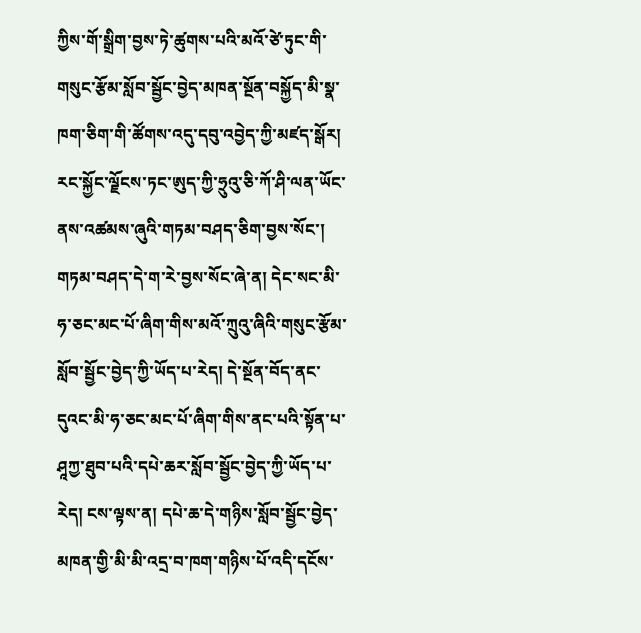ཀྱིས་གོ་སྒྲིག་བྱས་ཏེ་ཚུགས་པའི་མའོ་ཙེ་ཏུང་གི་གསུང་རྩོམ་སློབ་སྦྱོང་བྱེད་མཁན་སྔོན་བསྐྱོད་མི་སྣ་ཁག་ཅིག་གི་ཚོགས་འདུ་དབུ་འབྱེད་ཀྱི་མཛད་སྒོར། རང་སྐྱོང་ལྗོངས་ཏང་ཨུད་ཀྱི་ཧྲུའུ་ཅི་ཀོ་ཤི་ལན་ཡོང་ནས་འཚམས་ཞུའི་གཏམ་བཤད་ཅིག་བྱས་སོང་། གཏམ་བཤད་དེ་ག་རེ་བྱས་སོང་ཞེ་ན། དེང་སང་མི་ཧ་ཅང་མང་པོ་ཞིག་གིས་མའོ་ཀྲུའུ་ཞིའི་གསུང་རྩོམ་སློབ་སྦྱོང་བྱེད་ཀྱི་ཡོད་པ་རེད། དེ་སྔོན་བོད་ནང་དུའང་མི་ཧ་ཅང་མང་པོ་ཞིག་གིས་ནང་པའི་སྟོན་པ་ཤཱཀྱ་ཐུབ་པའི་དཔེ་ཆར་སློབ་སྦྱོང་བྱེད་ཀྱི་ཡོད་པ་རེད། ངས་ལྟས་ན། དཔེ་ཆ་དེ་གཉིས་སློབ་སྦྱོང་བྱེད་མཁན་གྱི་མི་མི་འདྲ་བ་ཁག་གཉིས་པོ་འདི་དངོས་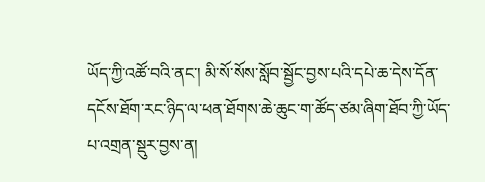ཡོད་ཀྱི་འཚོ་བའི་ནང་། མི་སོ་སོས་སློབ་སྦྱོང་བྱས་པའི་དཔེ་ཆ་དེས་དོན་དངོས་ཐོག་རང་ཉིད་ལ་ཕན་ཐོགས་ཆེ་ཆུང་ག་ཚོད་ཙམ་ཞིག་ཐོབ་ཀྱི་ཡོད་པ་འགྲན་སྡུར་བྱས་ན།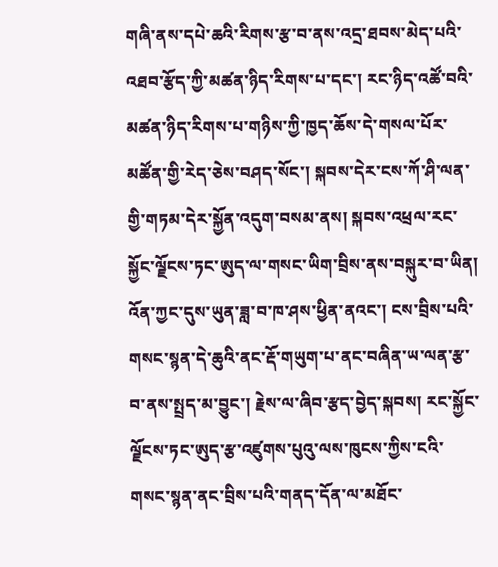གཞི་ནས་དཔེ་ཆའི་རིགས་རྩ་བ་ནས་འདྲ་ཐབས་མེད་པའི་འཐབ་རྩོད་ཀྱི་མཚན་ཉིད་རིགས་པ་དང་། རང་ཉིད་འཚོ་བའི་མཚན་ཉིད་རིགས་པ་གཉིས་ཀྱི་ཁྱད་ཆོས་དེ་གསལ་པོར་མཚོན་གྱི་རེད་ཅེས་བཤད་སོང་། སྐབས་དེར་ངས་ཀོ་ཤི་ལན་གྱི་གཏམ་དེར་སྐྱོན་འདུག་བསམ་ནས། སྐབས་འཕྲལ་རང་སྐྱོང་ལྗོངས་ཏང་ཨུད་ལ་གསང་ཡིག་བྲིས་ནས་བསྐུར་བ་ཡིན།
འོན་ཀྱང་དུས་ཡུན་ཟླ་བ་ཁ་ཤས་ཕྱིན་ནའང་། ངས་བྲིས་པའི་གསང་སྙན་དེ་ཆུའི་ནང་རྡོ་གཡུག་པ་ནང་བཞིན་ཡ་ལན་རྩ་བ་ནས་སྤྲད་མ་བྱུང་། རྗེས་ལ་ཞིབ་རྩད་བྱེད་སྐབས། རང་སྐྱོང་ལྗོངས་ཏང་ཨུད་རྩ་འཛུགས་པུའུ་ལས་ཁུངས་ཀྱིས་ངའི་གསང་སྙན་ནང་བྲིས་པའི་གནད་དོན་ལ་མཐོང་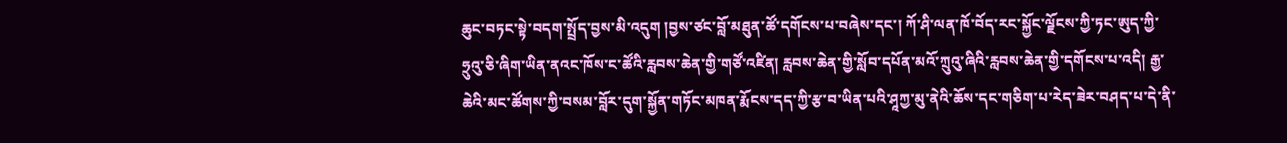ཆུང་བཏང་སྟེ་བདག་སྤྲོད་བྱས་མི་འདུག །བྱས་ཙང་བློ་མཐུན་ཚོ་དགོངས་པ་བཞེས་དང་། ཀོ་ཤི་ལན་ཁོ་བོད་རང་སྐྱོང་ལྗོངས་ཀྱི་ཏང་ཨུད་ཀྱི་ཧྲུའུ་ཅི་ཞིག་ཡིན་ནའང་ཁོས་ང་ཚོའི་རླབས་ཆེན་གྱི་གཙོ་འཛིན། རླབས་ཆེན་གྱི་སློབ་དཔོན་མའོ་ཀྲུའུ་ཞིའི་རླབས་ཆེན་གྱི་དགོངས་པ་འདི། རྒྱ་ཆེའི་མང་ཚོགས་ཀྱི་བསམ་བློར་དུག་སྐྱོན་གཏོང་མཁན་རྨོངས་དད་ཀྱི་རྩ་བ་ཡིན་པའི་ཤཱཀྱ་མུ་ནེའི་ཆོས་དང་གཅིག་པ་རེད་ཟེར་བཤད་པ་དེ་ནི་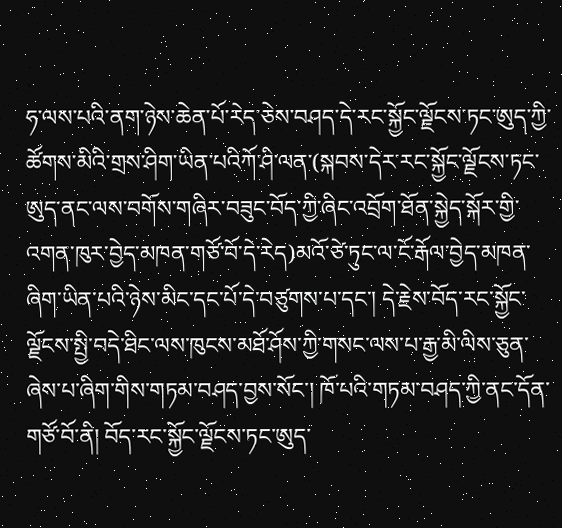ཧ་ལས་པའི་ནག་ཉེས་ཆེན་པོ་རེད་ཅེས་བཤད་དེ་རང་སྐྱོང་ལྗོངས་ཏང་ཨུད་ཀྱི་ཚོགས་མིའི་གྲས་ཤིག་ཡིན་པའིཀོ་ཤི་ལན་(སྐབས་དེར་རང་སྐྱོང་ལྗོངས་ཏང་ཨུད་ནང་ལས་བགོས་གཞིར་བཟུང་བོད་ཀྱི་ཞིང་འབྲོག་ཐོན་སྐྱེད་སྐོར་གྱི་འགན་ཁུར་བྱེད་མཁན་གཙོ་བོ་དེ་རེད)མའོ་ཙེ་ཏུང་ལ་ངོ་རྒོལ་བྱེད་མཁན་ཞིག་ཡིན་པའི་ཉེས་མིང་དང་པོ་དེ་བཙུགས་པ་དང་། དེ་རྗེས་བོད་རང་སྐྱོང་ལྗོངས་སྤྱི་བདེ་ཐིང་ལས་ཁུངས་མཐོ་ཤོས་ཀྱི་གསང་ལས་པ་རྒྱ་མི་ལིས་ཅུན་ཞེས་པ་ཞིག་གིས་གཏམ་བཤད་བྱས་སོང་། ཁོ་པའི་གཏམ་བཤད་ཀྱི་ནང་དོན་གཙོ་བོ་ནི། བོད་རང་སྐྱོང་ལྗོངས་ཏང་ཨུད་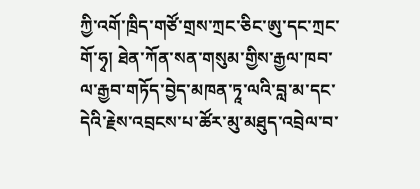ཀྱི་འགོ་ཁྲིད་གཙོ་གྲས་ཀྲང་ཅིང་ཨུ་དང་ཀྲང་གོ་ཧྭ། ཐེན་ཀོན་སན་གསུམ་གྱིས་རྒྱལ་ཁབ་ལ་རྒྱབ་གཏོད་བྱེད་མཁན་ཏཱ་ལའི་བླ་མ་དང་དེའི་རྗེས་འབྲངས་པ་ཚོར་མུ་མཐུད་འབྲེལ་བ་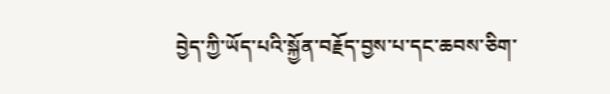བྱེད་ཀྱི་ཡོད་པའི་སྐྱོན་བརྗོད་བྱས་པ་དང་ཆབས་ཅིག་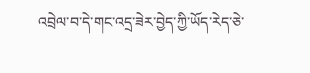འབྲེལ་བ་དེ་གང་འདྲ་ཟེར་བྱེད་ཀྱི་ཡོད་རེད་ཅེ་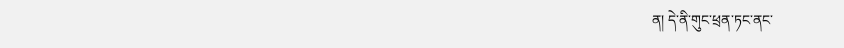ན། དེ་ནི་གུང་ཕྲན་ཏང་ནང་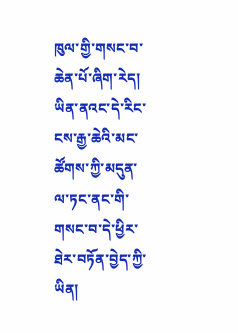ཁུལ་གྱི་གསང་བ་ཆེན་པོ་ཞིག་རེད། ཡིན་ནའང་དེ་རིང་ངས་རྒྱ་ཆེའི་མང་ཚོགས་ཀྱི་མདུན་ལ་ཏང་ནང་གི་གསང་བ་དེ་ཕྱིར་ཐེར་བཏོན་བྱེད་ཀྱི་ཡིན།